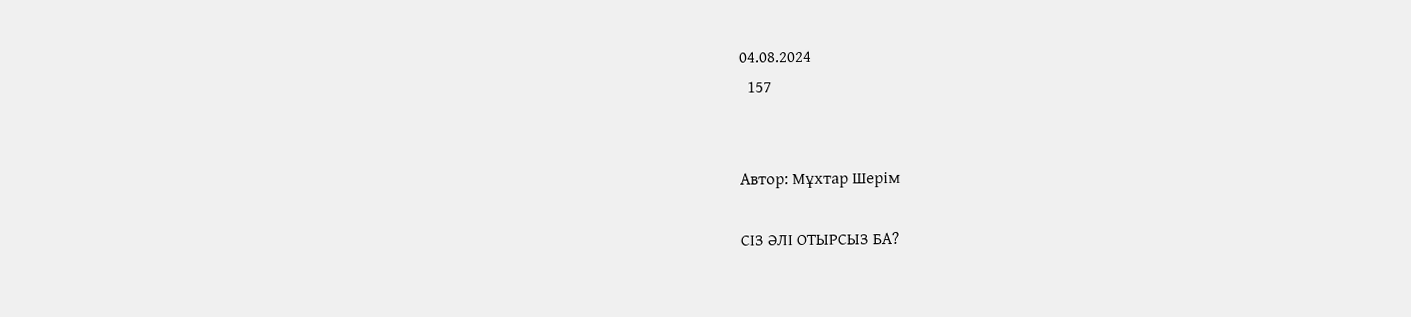04.08.2024
  157


Автор: Мұхтар Шерім

СIЗ ӘЛI ОТЫРСЫЗ БА?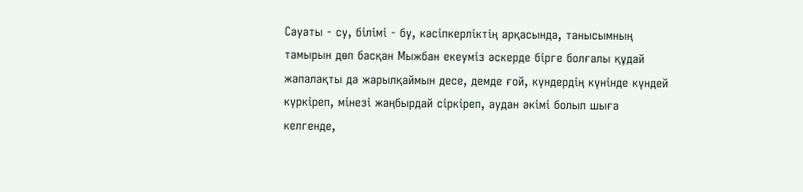Сауаты - су, бiлiмi - бу, кәсiпкерлiктiң арқасында, танысымның тамырын дөп басқан Мыжбан екеумiз әскерде бiрге болғалы құдай жапалақты да жарылқаймын десе, демде ғой, күндердiң күнiнде күндей күркiреп, мiнезi жаңбырдай сiркiреп, аудан әкiмi болып шыға келгенде,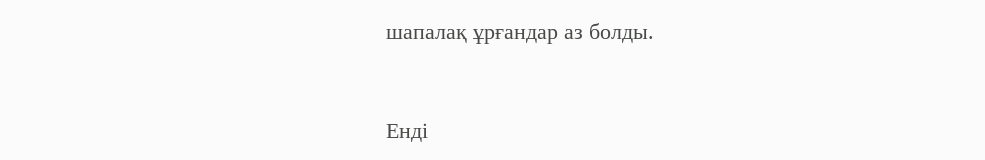шапалақ ұрғандар аз болды.


Ендi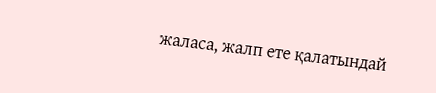жаласа, жалп ете қалатындай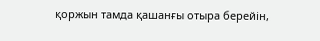қоржын тамда қашанғы отыра берейiн,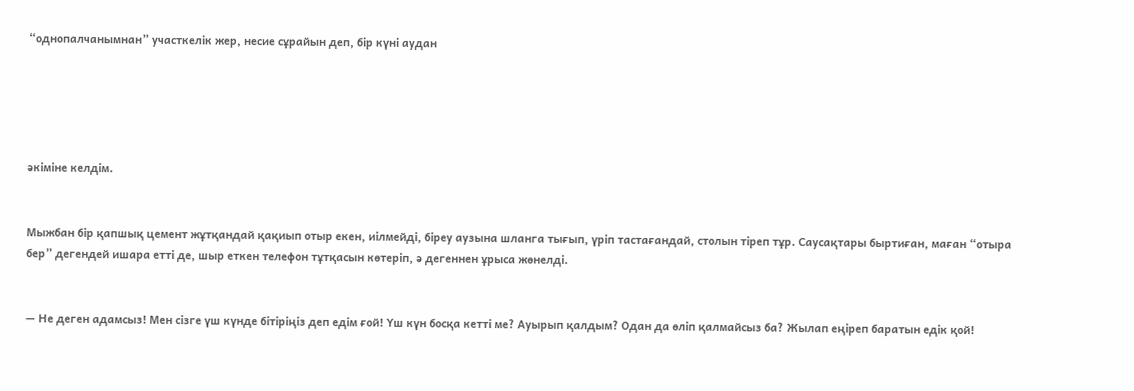“однопалчанымнан” участкелiк жер, несие сұрайын деп, бiр күнi аудан





әкiмiне келдiм.


Мыжбан бiр қапшық цемент жұтқандай қақиып отыр екен, иiлмейдi, бiреу аузына шланга тығып, үрiп тастағандай, столын тiреп тұр. Саусақтары быртиған, маған “отыра бер” дегендей ишара еттi де, шыр еткен телефон тұтқасын көтерiп, ә дегеннен ұрыса жөнелдi.


— Не деген адамсыз! Мен сiзге үш күнде бiтiрiңiз деп едiм ғой! Үш күн босқа кеттi ме? Ауырып қалдым? Одан да өлiп қалмайсыз ба? Жылап еңiреп баратын едiк қой!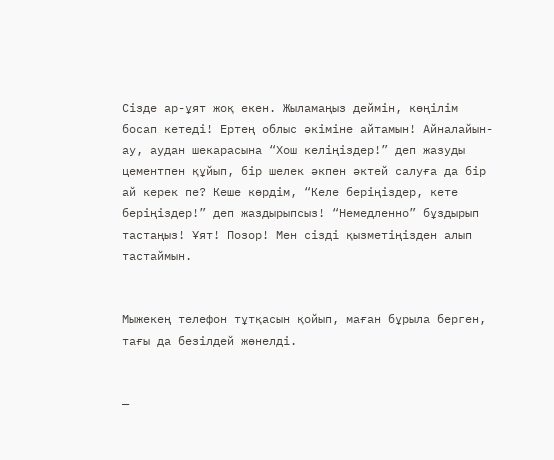Сiзде ар-ұят жоқ екен. Жыламаңыз деймiн, көңiлiм босап кетедi! Ертең облыс әкiмiне айтамын! Айналайын-ау, аудан шекарасына “Хош келiңiздер!” деп жазуды цементпен құйып, бiр шелек әкпен әктей салуға да бiр ай керек пе? Кеше көрдiм, “Келе берiңiздер, кете берiңiздер!” деп жаздырыпсыз! “Немедленно” бұздырып тастаңыз! Ұят! Позор! Мен сiздi қызметiңiзден алып тастаймын.


Мыжекең телефон тұтқасын қойып, маған бұрыла берген, тағы да безiлдей жөнелдi.


—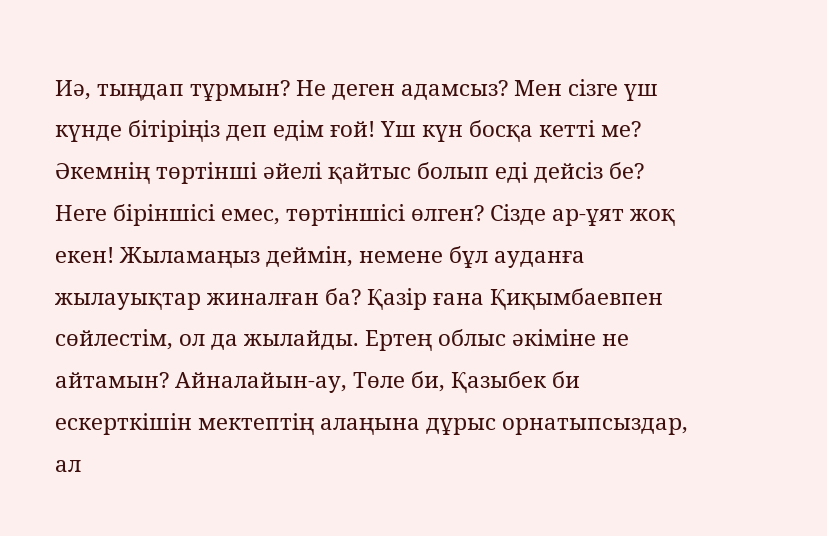Иә, тыңдап тұрмын? Не деген адамсыз? Мен сiзге үш күнде бiтiрiңiз деп едiм ғой! Үш күн босқа кеттi ме? Әкемнiң төртiншi әйелi қайтыс болып едi дейсiз бе? Неге бiрiншiсi емес, төртiншiсi өлген? Сiзде ар-ұят жоқ екен! Жыламаңыз деймiн, немене бұл ауданға жылауықтар жиналған ба? Қазiр ғана Қиқымбаевпен сөйлестiм, ол да жылайды. Ертең облыс әкiмiне не айтамын? Айналайын-ау, Төле би, Қазыбек би ескерткiшiн мектептiң алаңына дұрыс орнатыпсыздар, ал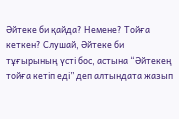Әйтеке би қайда? Немене? Тойға кеткен? Слушай, Әйтеке би тұғырының үстi бос, астына “Әйтекең тойға кетiп едi” деп алтындата жазып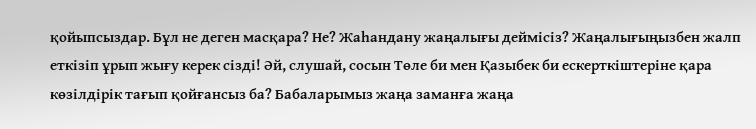қойыпсыздар. Бұл не деген масқара? Не? Жаһандану жаңалығы деймiсiз? Жаңалығыңызбен жалп еткiзiп ұрып жығу керек сiздi! Әй, слушай, сосын Төле би мен Қазыбек би ескерткiштерiне қара көзiлдiрiк тағып қойғансыз ба? Бабаларымыз жаңа заманға жаңа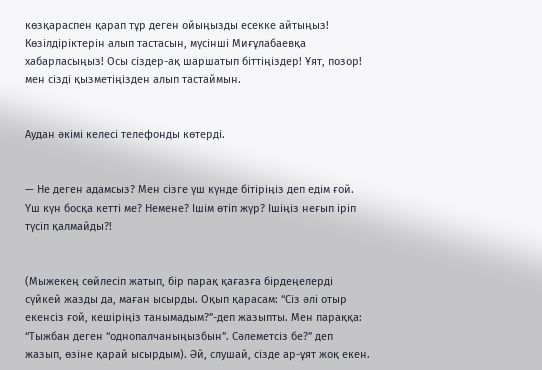көзқараспен қарап тұр деген ойыңызды есекке айтыңыз! Көзiлдiрiктерiн алып тастасын, мүсiншi Миғұлабаевқа хабарласыңыз! Осы сiздер-ақ шаршатып бiттiңiздер! Ұят, позор! мен сiздi қызметiңiзден алып тастаймын.


Аудан әкiмi келесi телефонды көтердi.


— Не деген адамсыз? Мен сiзге үш күнде бiтiрiңiз деп едiм ғой. Үш күн босқа кеттi ме? Немене? Iшiм өтiп жүр? Iшiңiз неғып iрiп түсiп қалмайды?!


(Мыжекең сөйлесiп жатып, бiр парақ қағазға бiрдеңелердi сүйкей жазды да, маған ысырды. Оқып қарасам: “Сiз әлi отыр екенсiз ғой, кешiрiңiз танымадым?”-деп жазыпты. Мен параққа: “Тыжбан деген “однопалчаныңызбын”. Сәлеметсiз бе?” деп жазып, өзiне қарай ысырдым). Әй, слушай, сiзде ар-ұят жоқ екен.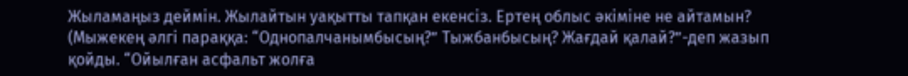Жыламаңыз деймiн. Жылайтын уақытты тапқан екенсiз. Ертең облыс әкiмiне не айтамын? (Мыжекең әлгi параққа: “Однопалчанымбысың?” Тыжбанбысың? Жағдай қалай?”-деп жазып қойды. “Ойылған асфальт жолға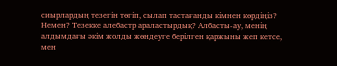сиырлардың тезегiн төгiп, сылап тастағанды кiмнен көрдiңiз? Немен? Тезекке алебастр араластырдық? Албасты-ау, менiң алдымдағы әкiм жолды жөндеуге берiлген қаржыны жеп кетсе, мен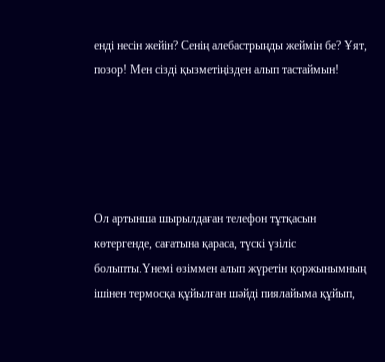ендi несiн жейiн? Сенiң алебастрыңды жеймiн бе? Ұят, позор! Мен сiздi қызметiңiзден алып тастаймын!





Ол артынша шырылдаған телефон тұтқасын көтергенде, сағатына қараса, түскi үзiлiс болыпты.Үнемi өзiммен алып жүретiн қоржынымның iшiнен термосқа құйылған шәйдi пиялайыма құйып,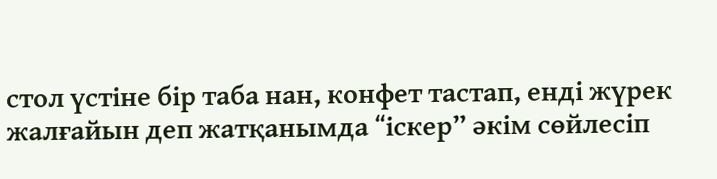стол үстiне бiр таба нан, конфет тастап, ендi жүрек жалғайын деп жатқанымда “iскер” әкiм сөйлесiп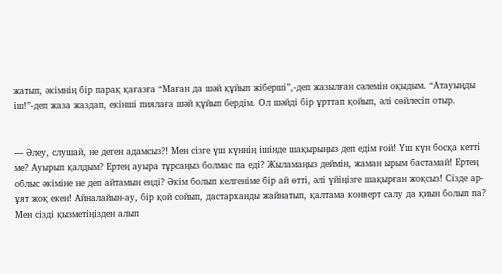жатып, әкiмнiң бiр парақ қағазға “Маған да шәй құйып жiбершi”,-деп жазылған сәлемiн оқыдым. “Атауыңды iш!”-деп жаза жаздап, екiншi пиялаға шәй құйып бердiм. Ол шәйдi бiр ұрттап қойып, әлi сөйлесiп отыр.


— Әлеу, слушай, не деген адамсыз?! Мен сiзге үш күннiң iшiнде шақырыңыз деп едiм ғой! Үш күн босқа кеттi ме? Ауырып қалдым? Ертең ауыра тұрсаңыз болмас па едi? Жыламаңыз деймiн, жаман ырым бастамай! Ертең облыс әкiмiне не деп айтамын ендi? Әкiм болып келгенiме бiр ай өттi, әлi үйiңiзге шақырған жоқсыз! Сiзде ар-ұят жоқ екен! Айналайын-ау, бiр қой сойып, дастарханды жайнатып, қалтама конверт салу да қиын болып па? Мен сiздi қызметiңiзден алып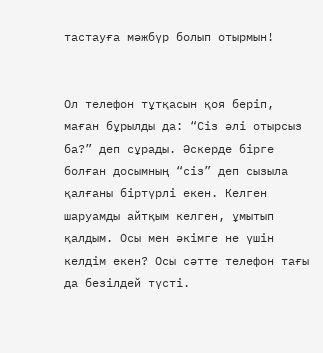тастауға мәжбүр болып отырмын!


Ол телефон тұтқасын қоя берiп, маған бұрылды да: “Сiз әлi отырсыз ба?” деп сұрады. Әскерде бiрге болған досымның “сiз” деп сызыла қалғаны бiртүрлi екен. Келген шаруамды айтқым келген, ұмытып қалдым. Осы мен әкiмге не үшiн келдiм екен? Осы сәтте телефон тағы да безiлдей түстi.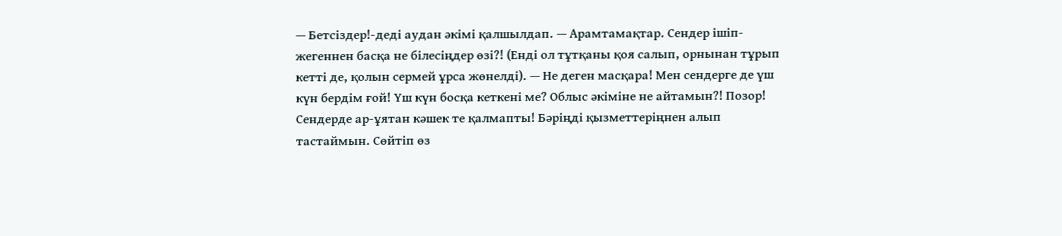— Бетсiздер!-дедi аудан әкiмi қалшылдап. — Арамтамақтар. Сендер iшiп-жегеннен басқа не бiлесiңдер өзi?! (Ендi ол тұтқаны қоя салып, орнынан тұрып кеттi де, қолын сермей ұрса жөнелдi). — Не деген масқара! Мен сендерге де үш күн бердiм ғой! Үш күн босқа кеткенi ме? Облыс әкiмiне не айтамын?! Позор! Сендерде ар-ұятан кәшек те қалмапты! Бәрiңдi қызметтерiңнен алып тастаймын. Сөйтiп өз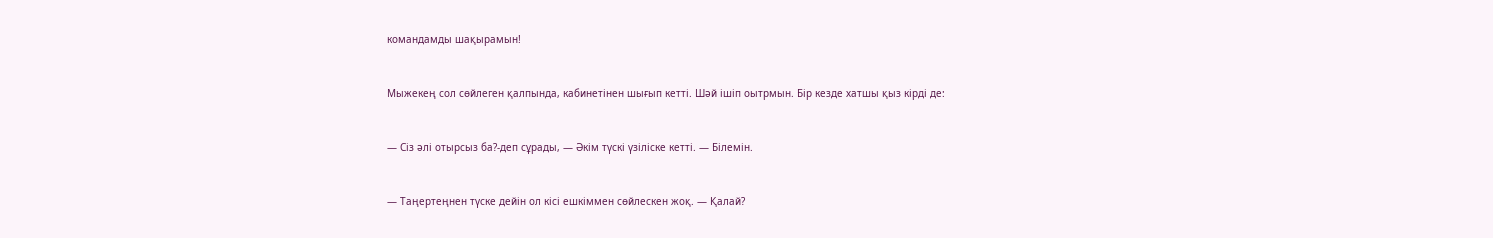командамды шақырамын!


Мыжекең сол сөйлеген қалпында, кабинетiнен шығып кеттi. Шәй iшiп оытрмын. Бiр кезде хатшы қыз кiрдi де:


— Сiз әлi отырсыз ба?-деп сұрады, — Әкiм түскi үзiлiске кеттi. — Бiлемiн.


— Таңертеңнен түске дейiн ол кiсi ешкiммен сөйлескен жоқ. — Қалай?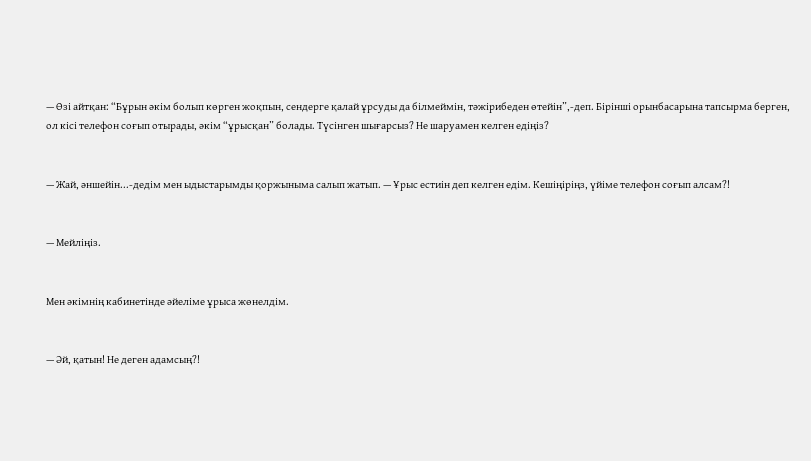— Өзi айтқан: “Бұрын әкiм болып көрген жоқпын, сендерге қалай ұрсуды да бiлмеймiн, тәжiрибеден өтейiн”,-деп. Бiрiншi орынбасарына тапсырма берген, ол кiсi телефон соғып отырады, әкiм “ұрысқан” болады. Түсiнген шығарсыз? Не шаруамен келген едiңiз?


— Жай, әншейiн...-дедiм мен ыдыстарымды қоржыныма салып жатып. — Ұрыс естиiн деп келген едiм. Кешiңiрiңз, үйiме телефон соғып алсам?!


— Мейлiңiз.


Мен әкiмнiң кабинетiнде әйелiме ұрыса жөнелдiм.


— Әй, қатын! Не деген адамсың?!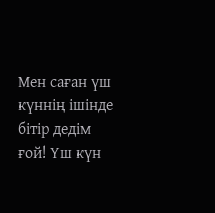Мен саған үш күннiң iшiнде бiтiр дедiм ғой! Үш күн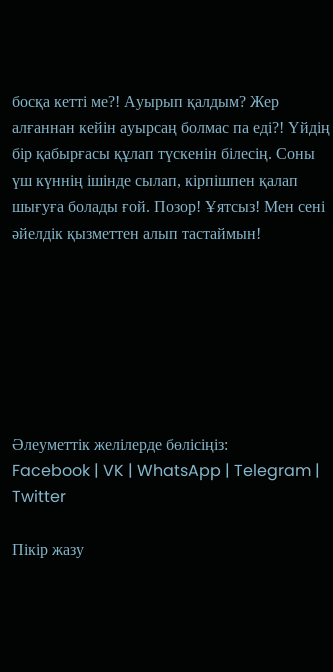босқа кеттi ме?! Ауырып қалдым? Жер алғаннан кейiн ауырсаң болмас па едi?! Үйдiң бiр қабырғасы құлап түскенiн бiлесiң. Соны үш күннiң iшiнде сылап, кiрпiшпен қалап шығуға болады ғой. Позор! Ұятсыз! Мен сенi әйелдiк қызметтен алып тастаймын!







Әлеуметтік желілерде бөлісіңіз:
Facebook | VK | WhatsApp | Telegram | Twitter

Пікір жазу